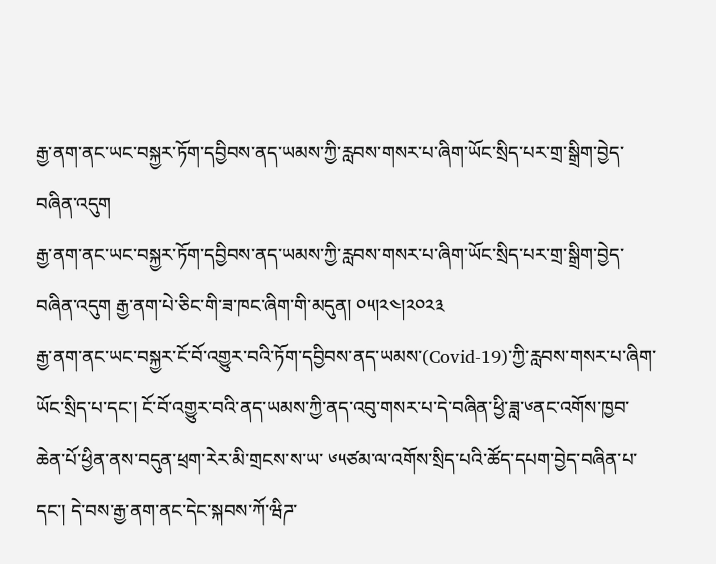རྒྱ་ནག་ནང་ཡང་བསྐྱར་ཏོག་དབྱིབས་ནད་ཡམས་ཀྱི་རླབས་གསར་པ་ཞིག་ཡོང་སྲིད་པར་གྲ་སྒྲིག་བྱེད་བཞིན་འདུག
རྒྱ་ནག་ནང་ཡང་བསྐྱར་ཏོག་དབྱིབས་ནད་ཡམས་ཀྱི་རླབས་གསར་པ་ཞིག་ཡོང་སྲིད་པར་གྲ་སྒྲིག་བྱེད་བཞིན་འདུག རྒྱ་ནག་པེ་ཅིང་གི་ཟ་ཁང་ཞིག་གི་མདུན། ༠༥།༢༤།༢༠༢༣
རྒྱ་ནག་ནང་ཡང་བསྐྱར་ངོ་བོ་འགྱུར་བའི་ཏོག་དབྱིབས་ནད་ཡམས་(Covid-19)་ཀྱི་རླབས་གསར་པ་ཞིག་ཡོང་སྲིད་པ་དང་། ངོ་བོ་འགྱུར་བའི་ནད་ཡམས་ཀྱི་ནད་འབུ་གསར་པ་དེ་བཞིན་ཕྱི་ཟླ་༦ནང་འགོས་ཁྱབ་ཆེན་པོ་ཕྱིན་ནས་བདུན་ཕྲག་རེར་མི་གྲངས་ས་ཡ་ ༦༥ཙམ་ལ་འགོས་སྲིད་པའི་ཚོད་དཔག་བྱེད་བཞིན་པ་དང་། དེ་བས་རྒྱ་ནག་ནང་དེང་སྐབས་ཀོ་ཝིཌ་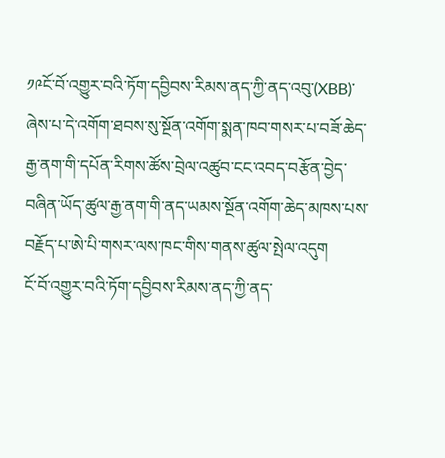༡༩ངོ་བོ་འགྱུར་བའི་ཏོག་དབྱིབས་རིམས་ནད་ཀྱི་ནད་འབུ་(XBB)་ཞེས་པ་དེ་འགོག་ཐབས་སུ་སྔོན་འགོག་སྨན་ཁབ་གསར་པ་བཟོ་ཆེད་རྒྱ་ནག་གི་དཔོན་རིགས་ཚོས་བྲེལ་འཚུབ་ངང་འབད་བརྩོན་བྱེད་བཞིན་ཡོད་ཚུལ་རྒྱ་ནག་གི་ནད་ཡམས་སྔོན་འགོག་ཆེད་མཁས་པས་བརྗོད་པ་ཨེ་པི་གསར་ལས་ཁང་གིས་གནས་ཚུལ་སྤེལ་འདུག
ངོ་བོ་འགྱུར་བའི་ཏོག་དབྱིབས་རིམས་ནད་ཀྱི་ནད་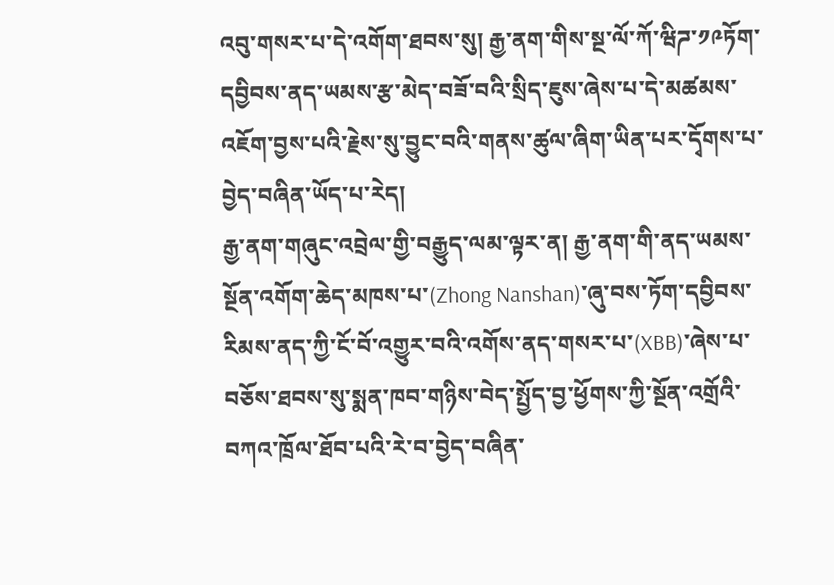འབུ་གསར་པ་དེ་འགོག་ཐབས་སུ། རྒྱ་ནག་གིས་སྔ་ལོ་ཀོ་ཝིཌ་༡༩ཏོག་དབྱིབས་ནད་ཡམས་རྩ་མེད་བཟོ་བའི་སྲིད་ཇུས་ཞེས་པ་དེ་མཚམས་འཇོག་བྱས་པའི་རྗེས་སུ་བྱུང་བའི་གནས་ཚུལ་ཞིག་ཡིན་པར་དྭོགས་པ་བྱེད་བཞིན་ཡོད་པ་རེད།
རྒྱ་ནག་གཞུང་འབྲེལ་གྱི་བརྒྱུད་ལམ་ལྟར་ན། རྒྱ་ནག་གི་ནད་ཡམས་སྔོན་འགོག་ཆེད་མཁས་པ་(Zhong Nanshan)་ཞུ་བས་ཏོག་དབྱིབས་རིམས་ནད་ཀྱི་ངོ་བོ་འགྱུར་བའི་འགོས་ནད་གསར་པ་(XBB)་ཞེས་པ་བཅོས་ཐབས་སུ་སྨན་ཁབ་གཉིས་བེད་སྤྱོད་བྱ་ཕྱོགས་ཀྱི་སྔོན་འགྲོའི་བཀའ་ཁྲོལ་ཐོབ་པའི་རེ་བ་བྱེད་བཞིན་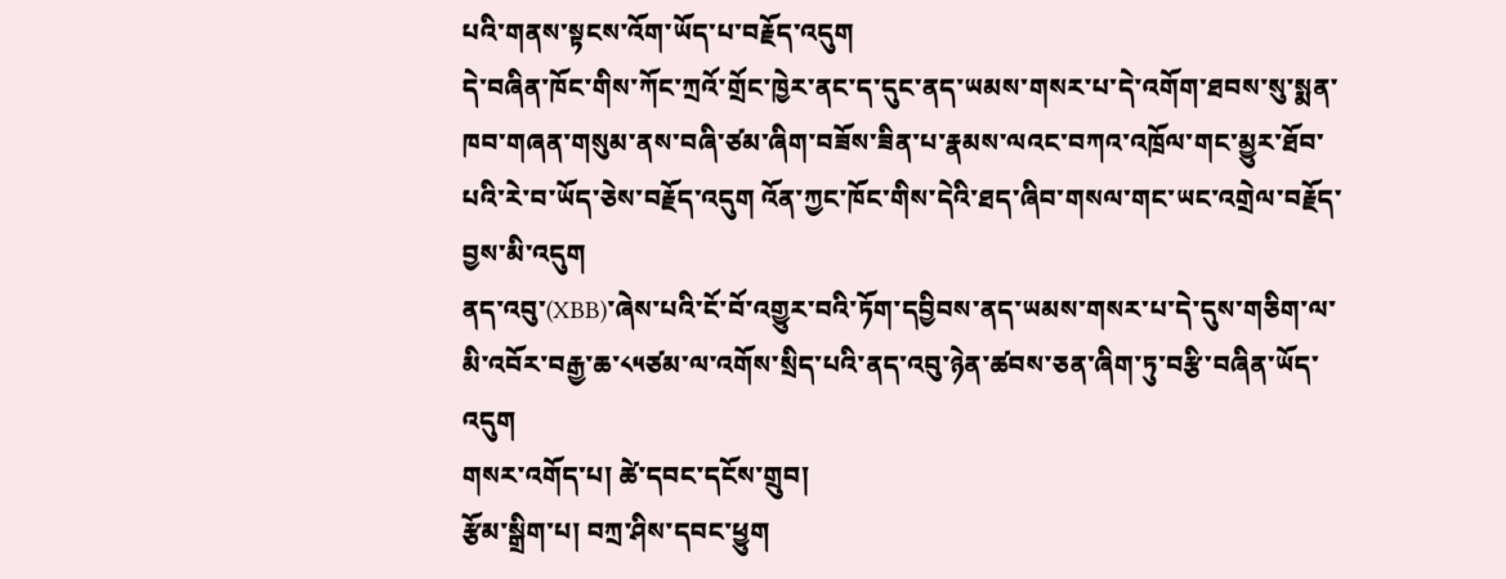པའི་གནས་སྟངས་འོག་ཡོད་པ་བརྗོད་འདུག
དེ་བཞིན་ཁོང་གིས་ཀོང་ཀྲའོ་གྲོང་ཁྱེར་ནང་ད་དུང་ནད་ཡམས་གསར་པ་དེ་འགོག་ཐབས་སུ་སྨན་ཁབ་གཞན་གསུམ་ནས་བཞི་ཙམ་ཞིག་བཟོས་ཟིན་པ་རྣམས་ལའང་བཀའ་འཁྲོལ་གང་མྱུར་ཐོབ་པའི་རེ་བ་ཡོད་ཅེས་བརྗོད་འདུག འོན་ཀྱང་ཁོང་གིས་དེའི་ཐད་ཞིབ་གསལ་གང་ཡང་འགྲེལ་བརྗོད་བྱས་མི་འདུག
ནད་འབུ་(XBB)་ཞེས་པའི་ངོ་བོ་འགྱུར་བའི་ཏོག་དབྱིབས་ནད་ཡམས་གསར་པ་དེ་དུས་གཅིག་ལ་མི་འབོར་བརྒྱ་ཆ་༨༥ཙམ་ལ་འགོས་སྲིད་པའི་ནད་འབུ་ཉེན་ཚབས་ཅན་ཞིག་ཏུ་བརྩི་བཞིན་ཡོད་འདུག
གསར་འགོད་པ། ཚེ་དབང་དངོས་གྲུབ།
རྩོམ་སྒྲིག་པ། བཀྲ་ཤིས་དབང་ཕྱུག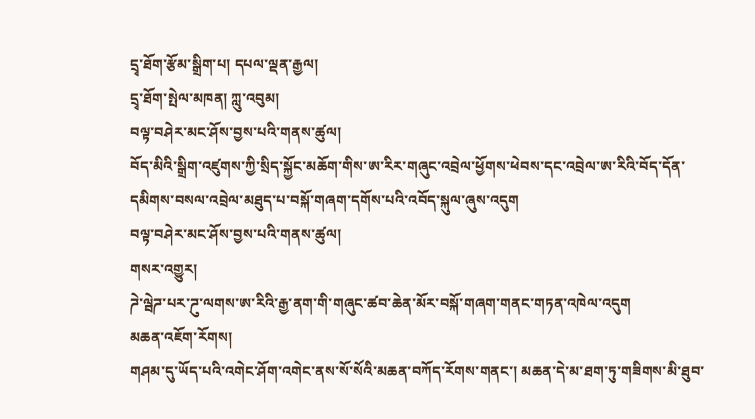དྲྭ་ཐོག་རྩོམ་སྒྲིག་པ། དཔལ་ལྡན་རྒྱལ།
དྲྭ་ཐོག་སྤེལ་མཁན། ཀླུ་འབུམ།
བལྟ་བཤེར་མང་ཤོས་བྱས་པའི་གནས་ཚུལ།
བོད་མིའི་སྒྲིག་འཛུགས་ཀྱི་སྲིད་སྐྱོང་མཆོག་གིས་ཨ་རིར་གཞུང་འབྲེལ་ཕྱོགས་ཕེབས་དང་འབྲེལ་ཨ་རིའི་བོད་དོན་དམིགས་བསལ་འབྲེལ་མཐུད་པ་བསྐོ་གཞག་དགོས་པའི་འབོད་སྐུལ་ཞུས་འདུག
བལྟ་བཤེར་མང་ཤོས་བྱས་པའི་གནས་ཚུལ།
གསར་འགྱུར།
ཌེ་ལྦེཌ་པར་ཌུ་ལགས་ཨ་རིའི་རྒྱ་ནག་གི་གཞུང་ཚབ་ཆེན་མོར་བསྐོ་གཞག་གནང་གཏན་འཁེལ་འདུག
མཆན་འཇོག་རོགས།
གཤམ་དུ་ཡོད་པའི་འགེང་ཤོག་འགེང་ནས་སོ་སོའི་མཆན་བཀོད་རོགས་གནང་། མཆན་དེ་མ་ཐག་ཏུ་གཟིགས་མི་ཐུབ་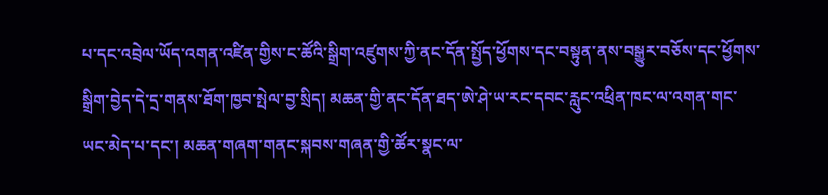པ་དང་འབྲེལ་ཡོད་འགན་འཛིན་གྱིས་ང་ཚོའི་སྒྲིག་འཛུགས་ཀྱི་ནང་དོན་སྤྱོད་ཕྱོགས་དང་བསྟུན་ནས་བསྒྱུར་བཅོས་དང་ཕྱོགས་སྒྲིག་བྱེད་དེ་དྲ་གནས་ཐོག་ཁྱབ་སྤེལ་བྱ་སྲིད། མཆན་གྱི་ནང་དོན་ཐད་ཨེ་ཤེ་ཡ་རང་དབང་རླུང་འཕྲིན་ཁང་ལ་འགན་གང་ཡང་མེད་པ་དང་། མཆན་གཞག་གནང་སྐབས་གཞན་གྱི་ཚོར་སྣང་ལ་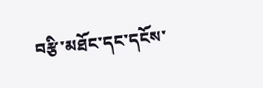བརྩི་མཐོང་དང་དངོས་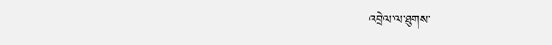འབྲེལ་ལ་ཐུགས་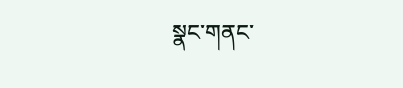སྣང་གནང་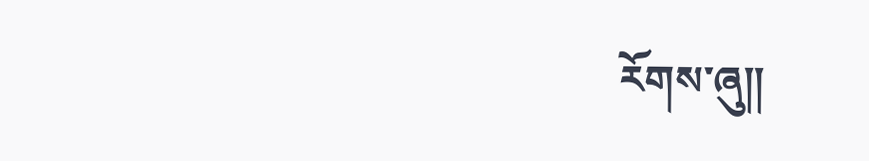རོགས་ཞུ༎